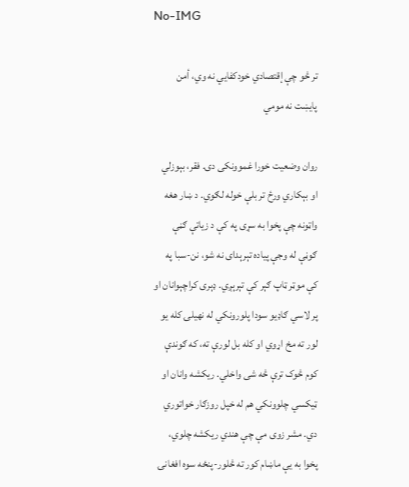No-IMG

تر څو چې إقتصادي خودکفايي نه وي، أمن پايښت نه مومي

روان وضعیت خورا غموونکی دی. فقر، بېوزلي او بېکاري ورځ تر بلې خوله لګوي. د ښار هغه واټونه چې پخوا به سړی په کې د زياتې ګڼې ګوڼې له وجې پياده تېرېدای نه شو، نن-سبا په کې موټر ټاپ ګېر کې تېرېږي. ډېری کراچېوانان او پر لاسي ګاډيو سودا پلورونکي له نهيلۍ کله يو لور ته مخ اړوي او کله بل لورې ته، که ګوندې کوم څوک ترې څه شی واخلي. ريکشه وانان او ټيکسي چلوونکي هم له خپل روزګار خواتوري دي. مشر زوی مې چې هندي ريکشه چلوي، پخوا به يې ماښام کور ته څلور-پنځه سوه افغانۍ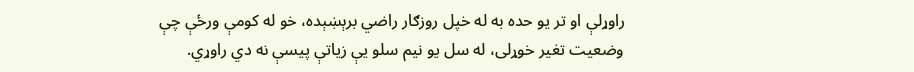راوړلې او تر يو حده به له خپل روزګار راضي برېښېده، خو له کومې ورځې چې وضعيت تغير خوړلی، له سل يو نيم سلو يې زياتې پيسې نه دي راوړي.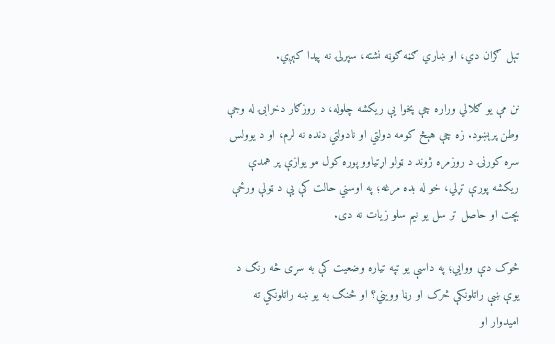تېل ګران دي، او ښاري ګڼه ګوڼه نشته، سپرلۍ نه پيدا کېږي.

نن مې يو ګلالي وراره چې پخوا يې ريکشه چلوله، د روزګار دخرابۍ له وجې وطن پرېښود. زه چې هېڅ کومه دولتي او نادولتي دنده نه لرم، او د يوولس سره کورنۍ د روزمره ژوند د ټولو اړتياوو پوره کول مو يوازې پر همدې ريکشه پورې تړلي، خو له بده مرغه؛ په اوسني حالت کې يې د ټولې ورځې بچت او حاصل تر سل يو نيم سلو زيات نه دی.

څوک دې ووايي؛ په داسې يو تپه تياره وضعيت کې به سړی څه رنګ د يوې ښې راتلونکې څرک او رڼا وويني؟ او څنګ به يو ښه راتلونکي ته اميدوار او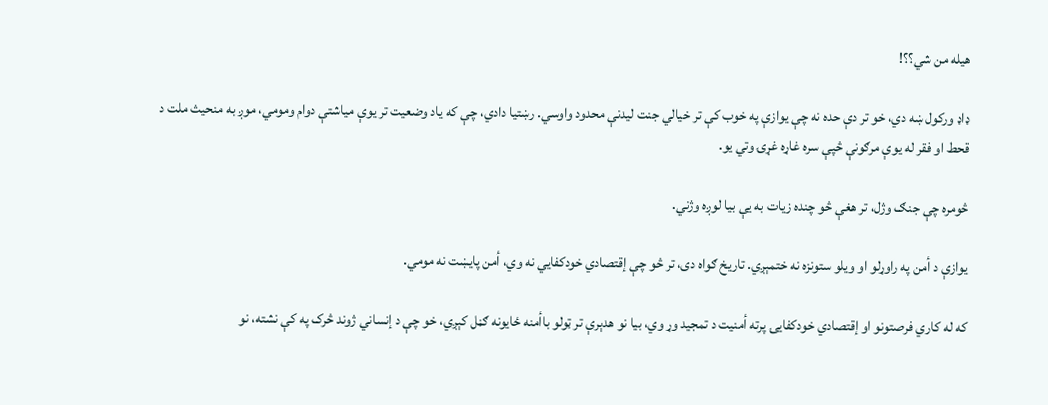هيله من شي؟؟!

ډاډ ورکول ښه دي، خو تر دې حده نه چې يوازې په خوب کې تر خيالي جنت ليدنې محدود واوسي. رښتيا دادي، چې که ياد وضعيت تر يوې مياشتې دوام ومومي، موږ به منحيث ملت د قحط او فقر له يوې مرګونې څپې سره غاړه غړۍ وتي يو.

څومره چې جنګ وژل، تر هغې څو چنده زيات به يې بيا لوږه وژني.

يوازې د أمن په راوړلو او ويلو ستونزه نه ختمېږي. تاريخ ګواه دی، تر څو چې إقتصادي خودکفايي نه وي، أمن پايښت نه مومي.

که له کاري فرصتونو او إقتصادي خودکفايۍ پرته أمنيت د تمجيد وړ وي، بيا نو هدېرې تر ټولو باأمنه ځايونه ګڼل کېږي، خو چې د إنساني ژوند څرک په کې نشته، نو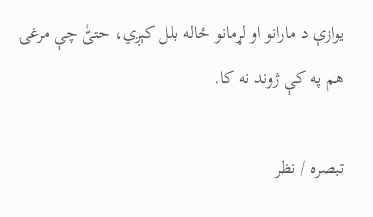يوازې د مارانو او لړمانو ځاله بلل کېږي، حتیّٰ چې مرغۍ هم په کې ژوند نه کا.

تبصره / نظر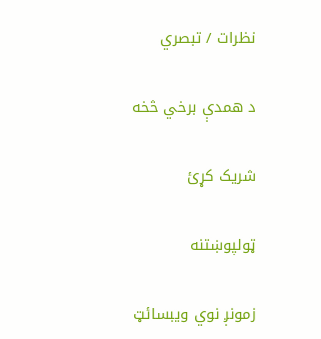نظرات / تبصري

د همدې برخي څخه

شریک کړئ

ټولپوښتنه

زمونږ نوي ویبسائټ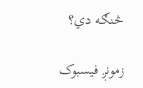څنګه دي؟

زمونږ فيسبوک